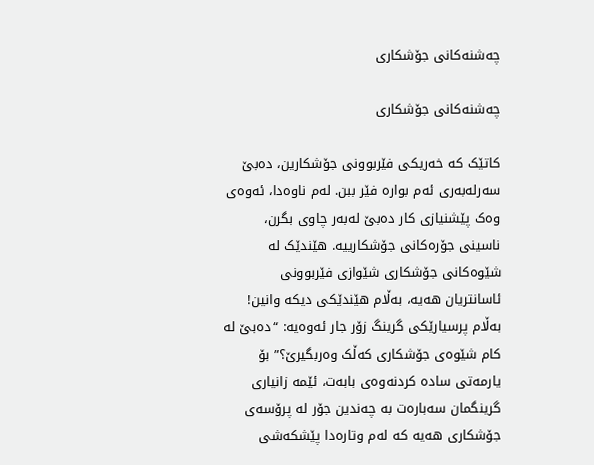چەشنەکانی جۆشکاری

چەشنەکانی جۆشکاری

کاتێک که خەریکی فێربوونی جۆشکارین، دەبێ سەرلەبەری ئه‌م بواره فێر ببن. له‌م ناوەدا، ئه‌وەی وەک پێشنیازی کار دەبێ له‌به‌ر چاوی بگرن، ناسینی جۆرەکانی جۆشکارییه. هێندێک له شێوەکانی جۆشکاری شێوازی فێربوونی ئاسانتریان هه‌یه، به‌ڵام هێندێکی دیکه وانین! به‌ڵام پرسیارێکی گرینگ زۆر جار ئه‌وەیه: “دەبێ له کام شێوە‌ی جۆشکاری که‌ڵک وەربگیرێ؟” بۆ یارمه‌تی سادە کردنەوەی بابه‌ت، ئێمه زانیاری گرینگمان سەبارەت به چەندین جۆر له پرۆسەی جۆشکاری هه‌یه که لەم وتارەدا پێشکه‌شی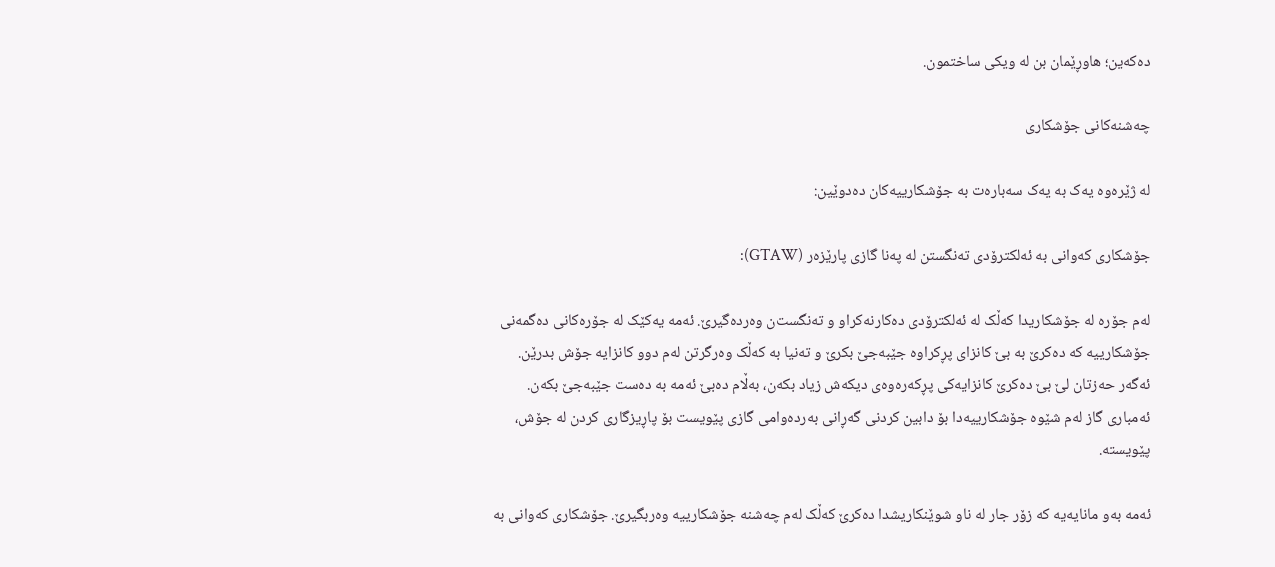دەکه‌ین؛ هاوڕێمان بن له ویکی ساختمون.

چەشنەکانی جۆشکاری

لە ژێرەوە یه‌ک به یه‌ک سەبارەت به جۆشکارییه‌کان دەدوێین:

جۆشکاری کەوانی به ئه‌لکترۆدی ته‌نگستن له پەنا گازی پارێزەر (GTAW):

لەم جۆره له جۆشکاریدا که‌ڵک له ئه‌لکترۆدی دەکارنەکراو و ته‌نگست‌ن وەردەگیرێ. ئه‌مه یه‌کێک له جۆرەکانی دەگمه‌‌نی جۆشکارییه که دەکرێ به بێ کانزای پڕکراوە جێبه‌جێ بکرێ و ته‌نیا به کەڵک وەرگرتن لەم دوو کانزایه جۆش بدرێن. ئه‌گه‌ر حەزتان لێ بێ دەکرێ کانزایه‌کی پڕکەرەوەی دیکه‌ش زیاد بکه‌ن، بەڵام دەبێ ئه‌مه به دەست جێبه‌جێ بکه‌ن. ئه‌مباری گاز له‌م شێوە جۆشکارییەدا بۆ دابین کردنی گەڕانی بەردەوامی گازی پێویست بۆ پاڕیزگاری کردن له جۆش، پێویسته.

ئه‌مه به‌و مانایه‌یه که زۆر جار له ناو شوێنکاریشدا دەکرێ که‌ڵک له‌م چەشنه جۆشکارییه وەربگیرێ. جۆشکاری کەوانی به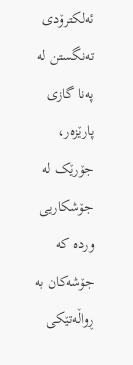ئه‌لکترۆدی ته‌نگستن له پەنا گازی پارێزەر، جۆرێک له جۆشکاریی ورده که جۆشەکان به ڕواڵه‌تێکی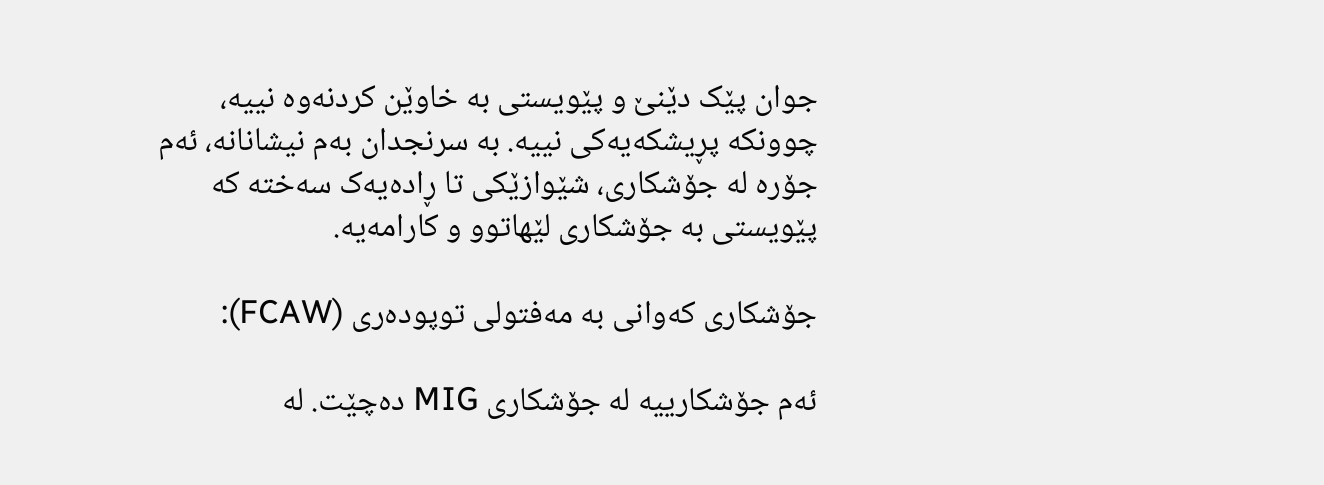جوان پێک دێنێ و پێویستی به خاوێن کردنەوە نییه، چوونکه پڕیشکه‌یه‌کی نییه. به سرنجدان به‌م نیشانانه، ئه‌م جۆرە له جۆشکاری، شێوازێکی تا ڕادەیه‌ک سەخته که پێویستی به جۆشکاری لێهاتوو و کارامەیه.

جۆشکاری کەوانی به مەفتولی توپودەری (FCAW):

ئه‌م جۆشکارییه له جۆشکاری MIG دەچێت. له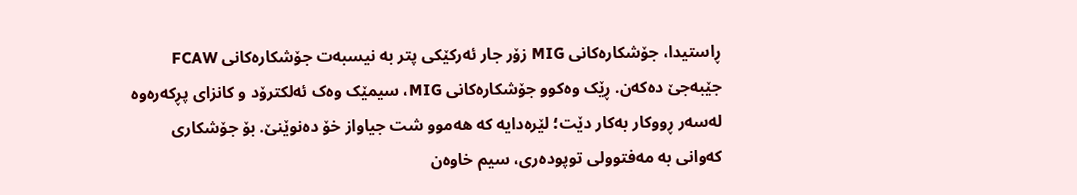ڕاستیدا، جۆشکارەکانی MIG زۆر جار ئه‌رکێکی پتر به نیسبه‌ت جۆشکارەکانی FCAW جێبه‌جێ دەکەن. ڕێک وەکوو جۆشکارەکانی MIG، سیمێک وەک ئه‌لکترۆد و کانزای پڕکه‌رەوە لەسەر ڕووکار بەکار دێت؛ لێرەدایه که هەموو شت جیاواز خۆ دەنوێنێ. بۆ جۆشکاری کەوانی به مەفتوولی توپودەری، سیم خاوەن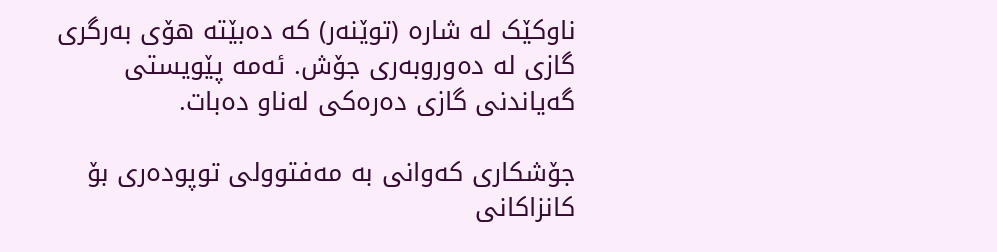ناوکێک له شاره (توێنەر) که دەبێته هۆی بەرگری گازی له دەوروبەری جۆش. ئه‌مه پێویستی گەیاندنی گازی دەرەکی لەناو دەبات.

جۆشکاری کەوانی به مەفتوولی توپودەری بۆ کانزاکانی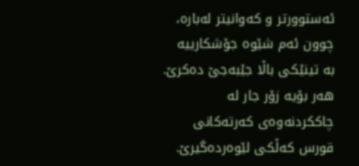ئه‌ستوورتر و کەوانیتر لەبارە، چوون ئه‌م شێوە جۆشکارییه به تینێکی باڵا جێبه‌جێ دەکرێ. هه‌ر بۆیه زۆر جار له چاککردنەوەی که‌رته‌کانی قورس که‌ڵکی لێوەردەگیرێ.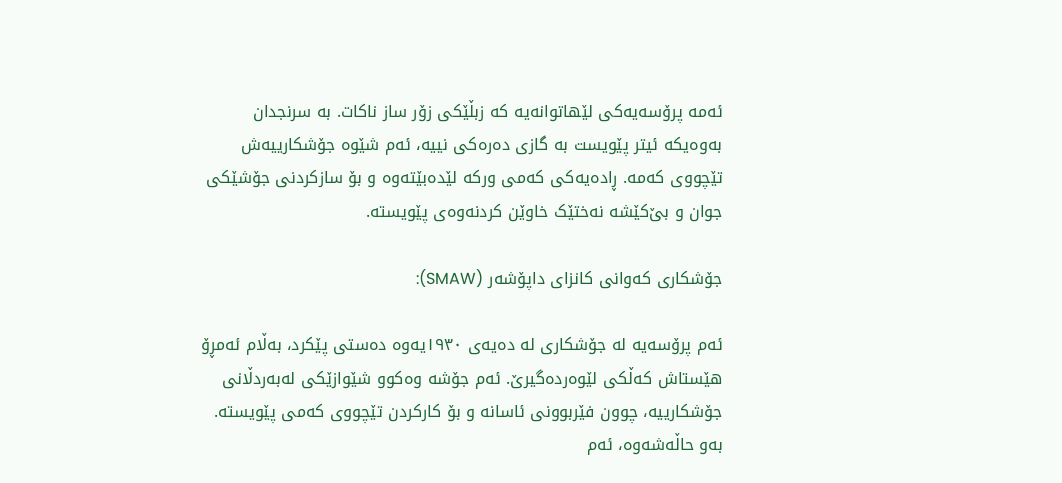ئه‌مه پرۆسه‌یه‌کی لێهاتوانەیه که زبڵێکی زۆر ساز ناکات. به سرنجدان به‌وەیکه ئیتر پێویست به گازی دەرەکی نییه، ئه‌م شێوه جۆشکارییه‌ش تێچووی کەمه. ڕادەیەکی کەمی ورکه لێدەبێته‌وە و بۆ سازکردنی جۆشێکی جوان و بێ‌کێشه نه‌ختێک خاوێن کردنەوەی پێویسته.

جۆشکاری کەوانی کانزای داپۆشەر (SMAW):

ئه‌م پرۆسه‌یه له جۆشکاری له دەیه‌ی ۱۹۳۰یه‌وە دەستی پێکرد، به‌ڵام ئه‌مڕۆ هێستاش که‌ڵکی لێوەردەگیرێ. ئه‌م جۆشه وەکوو شێوازێکی لەبەردڵانی جۆشکارییه، چوون فێربوونی ئاسانه و بۆ کارکردن تێچووی کەمی پێویسته. به‌و حاڵه‌شەوە، ئه‌م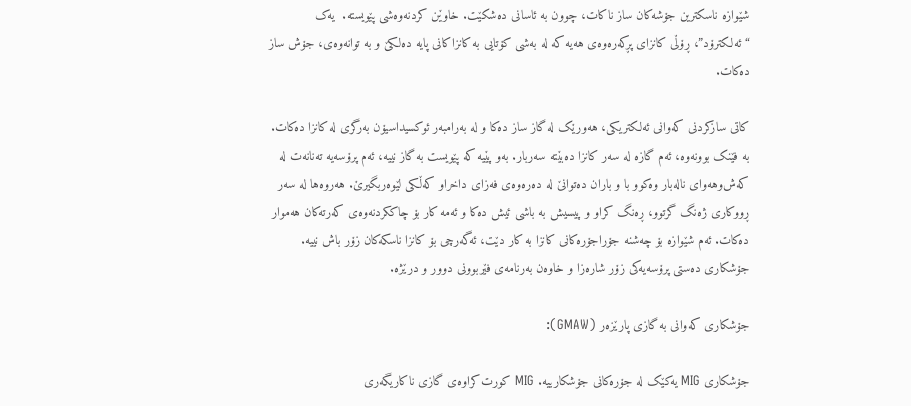شێوازه ناسکترین جۆشەکان ساز ناکات، چوون به ئاسانی دەشکێت. خاوێن کردنه‌وەشی پێویسته.  یه‌ک “ئه‌لکترۆد”، ڕۆڵی کانزای پڕکەرەوەی هه‌یه که له بەشی کۆتایی به کانزاکانی پایه دەلکێ و به توانه‌وەی، جۆش ساز دەکات.

کاتی سازکردنی کەوانی ئه‌لکتریکی، هەورێک له گاز ساز دەکا و له بەرامبەر ئوکسیداسیۆن به‌رگری له کانزا دەکات. به فێنک بوونه‌وە، ئه‌م گازه له سەر کانزا دەبێته سەربار. به‌و پێیه که پێویست به گاز نییه، ئه‌م پرۆسەیه ته‌نانه‌ت له که‌ش‌وهەوای نالەبار وەکوو با و باران دەتوانێ له دەرەوەی فەزای داخراو که‌ڵکی لێوەربگیرێ. هه‌روەها له سەر ڕووکاری ژەنگ گرتوو، ڕەنگ کراو و پیسیش به باشی ئیش دەکا و ئەمە کار بۆ چاککردنه‌وەی کەرتەکان هەموار دەکات. ئه‌م شێوازه بۆ چەشنە جۆراجۆرەکانی کانزا به کار دێت، ئه‌گه‌رچی بۆ کانزا ناسکەکان زۆر باش نییه. جۆشکاری دەستی پرۆسەیه‌کی زۆر شارەزا و خاوەن بە‌رنامەی فێربوونی دوور و درێژه.

جۆشکاری کەوانی به گازی پارێزەر (GMAW):

جۆشکاری MIG یه‌کێک له جۆرەکانی جۆشکارییه. MIG کورت‌کراوەی گازی ناکاریگەری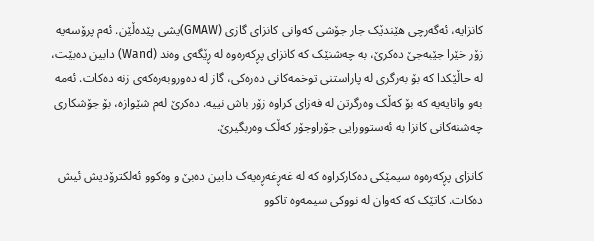کانزایه، ئه‌گه‌رچی هێندێک جار جۆشی کەوانی کانزای گازی (GMAW)یشی پێدەڵێن. ئه‌م پرۆسەیه زۆر خێرا جێبه‌جێ دەکرێ، به چەشنێک که کانزای پڕکەرەوە له ڕێگه‌ی وەند (Wand) دابین دەبێت، له حاڵێکدا که بۆ بەرگری له پاراستنی توخمەکانی دەرەکی، گاز له دەوروبەرەکه‌ی زنە دەکات. ئه‌مه به‌و واتایه‌یه که بۆ کەڵک وەرگرتن له فەزای کراوە زۆر باش نییه. دەکرێ له‌م شێوازه، بۆ جۆشکاری چەشنەکانی کانزا به ئه‌ستوورایی جۆراوجۆر که‌ڵک وەربگیرێ.

کانزای پڕکەرەوە سیمێکی دەکارکراوە که له غەڕغەڕەیه‌ک دابین دەبێ و وەکوو ئه‌لکترۆدیش ئیش دەکات. کاتێک که کەوان له نووکی سیمه‌وە تاکوو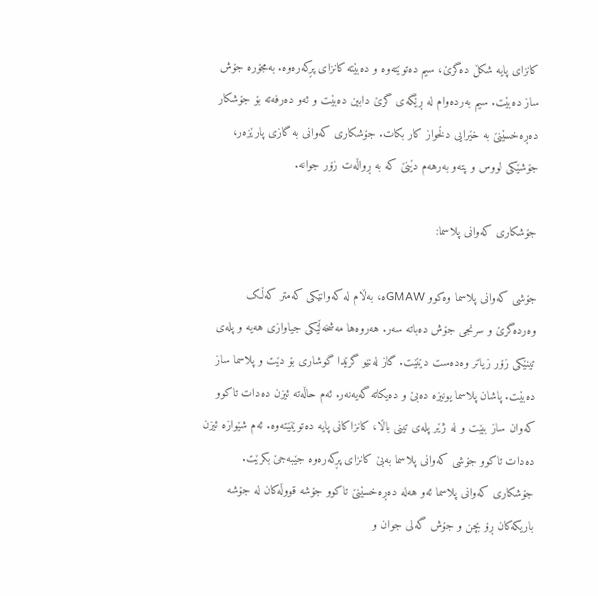کانزای پایه شکڵ دەگرێ، سیم دەتوێته‌وە و دەبێته کانزای پڕکەرەوە. به‌مجۆره جۆش ساز دەبێت. سیم به‌ردەوام له ڕێگه‌ی گرێ دابین دەبێت و ئه‌و دەرفه‌ته بۆ جۆشکار دەڕەخسێنێ به خێرایی دڵخواز کار بکات. جۆشکاری کەوانی به گازی پارێزەر، جۆشێکی لووس و پتەو به‌رهه‌م دێنێ که به ڕواڵه‌ت زۆر جوانه.

جۆشکاری کەوانی پلاسما:

جۆشی کەوانی پلاسما وەکوو GMAWه، به‌ڵام له کەوانێکی که‌متر کەڵک وەردەگرێ و سرنجی جۆش دەباته سەر. هه‌روەها مەشخەڵێکی جیاوازی هه‌یه و پلەی تینێکی زۆر زیاتر وەدەست دێنێت. گاز له‌نێو گرێدا گوشاری بۆ دێت و پلاسما ساز دەبێت. پاشان پلاسما یونیزه دەبێ و دەیکاته گه‌یه‌نه‌ر. ئه‌م حاڵه‌ته ئیزن دەدات تاکوو کەوان ساز ببێت و له ژێر پلەی تینی باڵا، کانزاکانی پایە دەتوێنێته‌وە. ئه‌م شێوازه ئیزن دەدات تاکوو جۆشی کەوانی پلاسما به‌بێ کانزای پڕکه‌رەوە جێبه‌جێ بکرێت. جۆشکاری کەوانی پلاسما ئه‌و هه‌له دەڕەخسێنێ تاکوو جۆشه قووڵەکان له جۆشە باریکەکان ڕۆ بچن و جۆش گەلی جوان و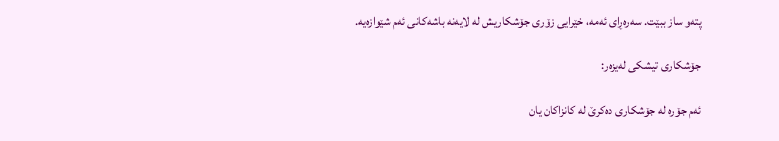پتەو ساز ببێت. سەرەڕای ئه‌مه، خێرایی زۆری جۆشکاریش له لایه‌نه باشەکانی ئه‌م شێوازەیه.

جۆشکاری تیشکی لەیزەر:

ئه‌م جۆرە له جۆشکاری دەکرێ له کانزاکان یان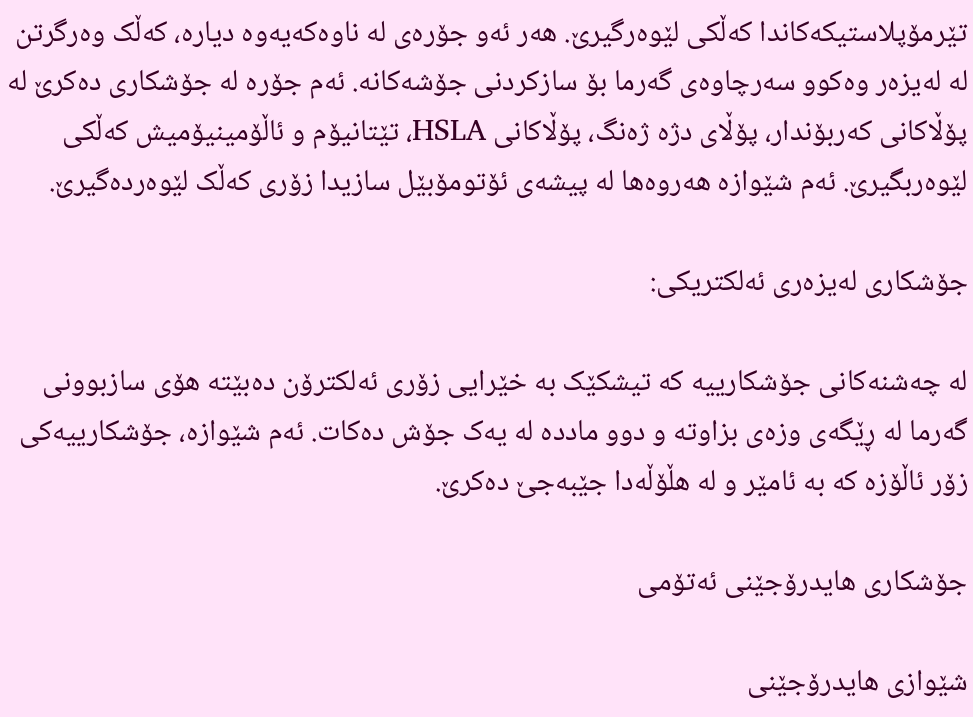تێرمۆپلاستیکەکاندا کەڵکی لێوەرگیرێ. هه‌ر ئه‌و جۆرەی له ناوەکەیه‌وە دیارە، که‌ڵک وەرگرتن له لەیزەر وەکوو سەرچاوەی گەرما بۆ سازکردنی جۆشەکانه. ئه‌م جۆرە له جۆشکاری دەکرێ له پۆڵاکانی کەربۆندار، پۆڵای دژه ژەنگ، پۆڵاکانی HSLA، تێتانیۆم و ئاڵۆمینیۆمیش که‌ڵکی لێوەربگیرێ. ئه‌م شێوازە هەروەها له پیشەی ئۆتومۆبێل سازیدا زۆری که‌ڵک لێوەردەگیرێ.

جۆشکاری لەیزەری ئه‌لکتریکی:

له چەشنەکانی جۆشکارییه که تیشکێک به خێرایی زۆری ئه‌لکترۆن دەبێته هۆی سازبوونی گەرما له ڕێگه‌ی وزەی بزاوتە و دوو مادده له یه‌ک جۆش دەکات. ئه‌م شێوازه، جۆشکارییه‌کی زۆر ئاڵۆزه که به ئامێر و له هڵۆڵەدا جێبه‌جێ دەکرێ.

جۆشکاری هایدرۆجێنی ئه‌تۆمی

شێوازی هایدرۆجێنی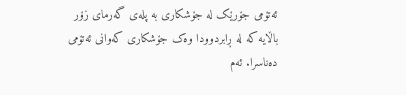ئه‌تۆمی جۆرێک له جۆشکاری به پلەی گەرمای زۆر باڵایه که له ڕابردوودا وەک جۆشکاری کەوانی ئه‌تۆمی دەناسرا. ئه‌م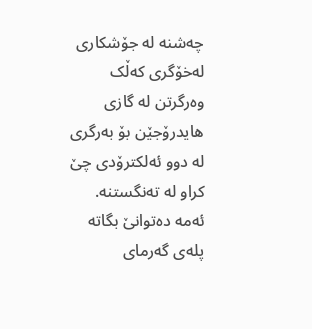چەشنه له جۆشکاری له‌خۆگری که‌ڵک وەرگرتن له گازی هایدرۆجێن بۆ بەرگری له دوو ئه‌لکترۆدی چێ کراو له ته‌نگستنه. ئه‌مه دەتوانێ بگاته پلەی گەرمای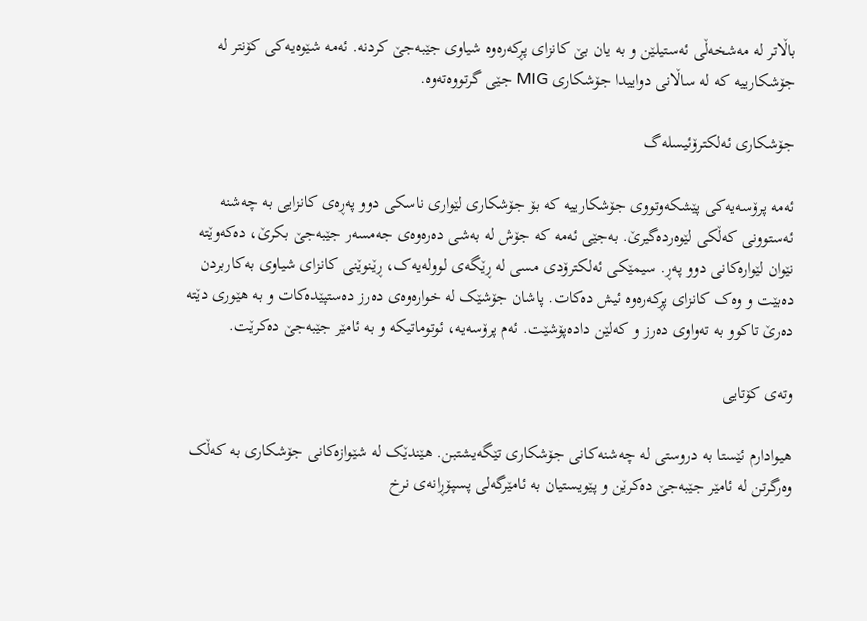باڵاتر له مەشخەڵی ئه‌ستیلێن و به یان بێ کانزای پڕکەرەوە شیاوی جێبه‌جێ کردنه. ئه‌مه شێوەیه‌کی کۆنتر له جۆشکارییه که له ساڵانی دواییدا جۆشکاری MIG جێی گرتووەتەوە.

جۆشکاری ئه‌لکترۆئیسلەگ

ئه‌مه پرۆسەیه‌کی پێشکه‌وتووی جۆشکارییه که بۆ جۆشکاری لێواری ناسکی دوو پەڕەی کانزایی به چەشنه ئه‌ستوونی کەڵکی لێوەردەگیرێ. به‌جێی ئه‌مه که جۆش له بەشی دەرەوەی جەمسەر جێبه‌جێ بکرێ، دەکه‌وێته نێوان لێوارەکانی دوو پەڕ. سیمێکی ئه‌لکترۆدی مسی له ڕێگه‌ی لوولەیه‌ک، ڕێنوێنی کانزای شیاوی به‌کاربردن دەبێت و وەک کانزای پڕکه‌رەوە ئیش دەکات. پاشان جۆشێک له خوارەوەی دەرز دەستپێدەکات و به هێوری دێته دەرێ تاکوو به تەواوی دەرز و کەلێن دادەپۆشێت. ئه‌م پرۆسەیه، ئوتوماتیکه و به ئامێر جێبه‌جێ دەکرێت.

وته‌ی کۆتایی

هیوادارم ئێستا به دروستی له چەشنه‌کانی جۆشکاری تێگه‌یشتبن. هێندێک له شێوازەکانی جۆشکاری به که‌ڵک وەرگرتن له ئامێر جێبه‌جێ دەکرێن و پێویستیان به ئامێرگه‌لی پسپۆڕانه‌ی نرخ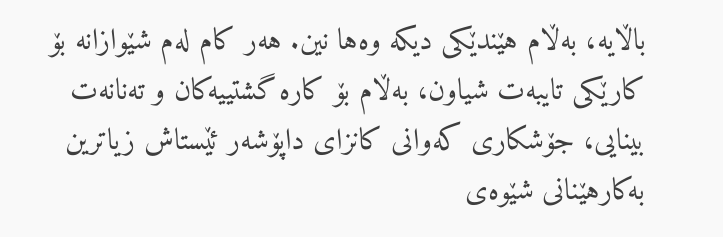باڵایه، به‌ڵام هێندێکی دیکه وەها نین. هه‌ر کام له‌م شێوازانه بۆ کارێکی تایبه‌ت شیاون، به‌ڵام بۆ کاره گشتییه‌کان و ته‌نانه‌ت بینایی، جۆشکاری کەوانی کانزای داپۆشەر ئێستاش زیاترین به‌کارهێنانی شێوەی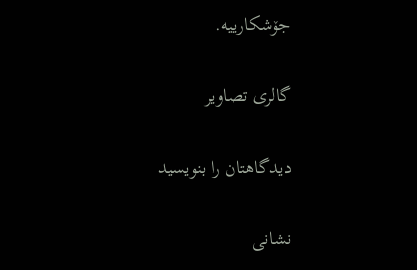جۆشکارییه.

گالری تصاویر

دیدگاهتان را بنویسید

نشانی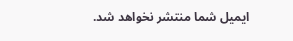ایمیل شما منتشر نخواهد شد.